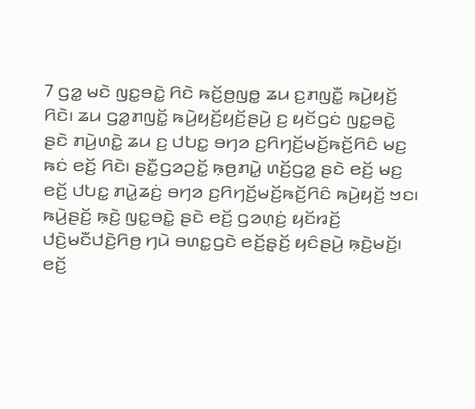7 ꤞꤤ꤭ ꤗꤢꤧ ꤜꤢ꤭ꤋꤢꤧ꤭ ꤖꤢꤧ ꤒꤢꤩ꤬ꤥ꤬ꤜꤥ꤭ ꤘꤣ ꤢ꤬ꤊꤜꤢꤪ꤭ ꤒꤣꤧ꤬ꤟꤢꤩ꤬ ꤖꤢꤧ꤯ ꤘꤣ ꤞꤤ꤭ꤊꤜꤢꤩ꤭ ꤒꤣꤧ꤬ꤟꤢꤩ꤬ꤟꤢꤩ꤬ꤔꤣꤧ꤬ ꤢ꤬ ꤟꤢꤩꤞꤢꤦ ꤜꤢ꤭ꤋꤢꤧ꤭ ꤔꤢꤧ ꤊꤣꤧ꤬ꤛꤢꤧ꤭ ꤘꤣ ꤢ꤬ ꤓꤝꤢ꤭ ꤋꤚꤤ ꤢ꤬ꤖꤚꤢꤩ꤬ꤗꤢꤩ꤬ꤒꤢꤩ꤬ꤖꤢꤨ ꤗꤢ꤬ ꤒꤢꤦ ꤕꤢꤩ꤬ ꤖꤢꤧ꤯ ꤔꤢꤪ꤭ꤞꤤꤑꤢꤩ꤭ ꤒ꤫ꤥ꤬ꤊꤣꤧ꤭ ꤛꤢꤩ꤬ꤞꤤ꤭ ꤔꤢꤧ ꤕꤢꤩ꤬ ꤗꤢ꤬ ꤕꤢꤩ꤬ ꤓꤝꤢ꤭ ꤊꤣꤧ꤭ꤘꤢꤦ꤬ ꤋꤚꤤ ꤢ꤬ꤖꤚꤢꤩ꤬ꤗꤢꤩ꤬ꤒꤢꤩ꤬ꤖꤢꤨ ꤒꤣꤧ꤬ꤟꤢꤩ꤬ ꤠꤢ꤯
ꤒꤣꤧ꤬ꤔꤢꤩ꤬ ꤒ꤫ꤢꤧ꤬ ꤜꤢ꤭ꤋꤢꤧ꤭ ꤔꤢꤧ ꤕꤢꤩ꤬ ꤞꤤꤛ꤫ꤢꤦ꤬ ꤟꤢꤩꤙꤢꤩ꤬ ꤓꤢꤧ꤬ꤗꤢꤪꤓꤢꤧ꤬ꤖꤥ꤬ ꤚꤣꤧ ꤋꤛꤢ꤭ꤞꤢꤧ ꤕꤢꤩ꤬ꤔ꤫ꤢꤩ꤬ ꤟꤢꤨꤔꤣꤧ꤬ ꤒ꤫ꤢꤧ꤬ꤗꤢꤩ꤬꤯ ꤕꤢꤩ꤬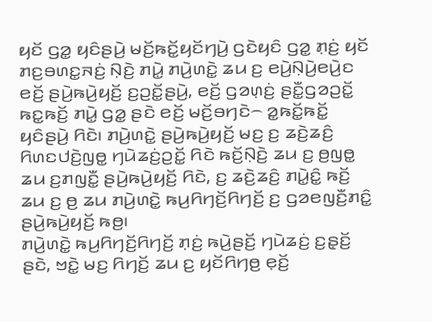ꤟꤢꤩ ꤞꤤ꤭ ꤟꤢꤨꤔꤣꤧ꤬ ꤗꤢꤩ꤬ꤒꤢꤩ꤭ꤟꤢꤩꤚꤣꤧ꤬ ꤞꤢꤧꤟꤢꤨ ꤞꤤ꤭ ꤊ꤫ꤢꤦ꤬ ꤟꤢꤩ ꤊꤢ꤬ꤋꤛꤢ꤭ꤏꤢꤦ꤬ ꤡ꤫ꤢꤧ꤬ ꤊꤣꤧ꤭ ꤊꤣꤧ꤬ꤛꤢꤧ꤭ ꤘꤣ ꤢ꤬ ꤕꤣꤧ꤬ꤡ꤫ꤣꤧ꤬ꤕꤣꤧ꤬ꤢ ꤕꤢꤩ꤬ ꤔꤣꤧ꤬ꤒꤣꤧ꤬ꤟꤢꤩ꤬ ꤢ꤬ꤑꤢꤩ꤭ꤔꤣꤧ꤬, ꤕꤢꤩ꤬ ꤞꤤꤛ꤫ꤢꤦ꤬ ꤔꤢꤪ꤭ꤞꤤꤑꤢꤩ꤭ ꤒꤢ꤭ꤒꤢꤩ꤬ ꤊꤣꤧ꤭ ꤞꤤ꤭ ꤔꤢꤧ ꤕꤢꤩ꤬ ꤗꤢꤩ꤬ꤋꤚꤢꤧ꤮ ꤤ꤭ꤒꤢꤩ꤭ꤒꤢꤩ꤭ ꤟꤢꤨꤔꤣꤧ꤬ ꤖꤢꤧ꤯ ꤊꤣꤧ꤬ꤛꤢꤧ꤭ ꤔꤣꤧ꤬ꤒꤣꤧ꤬ꤟꤢꤩ꤬ ꤗꤢ꤬ ꤢ꤬ ꤘꤢꤧ꤬ꤘꤢꤨ꤬ ꤖꤛꤢꤓꤢꤧ꤬ꤜꤥ꤭ ꤚꤣꤧꤘꤢꤦ꤬ꤑꤢꤩ꤭ ꤖꤢꤧ ꤒꤢꤩ꤬ꤡ꤫ꤢꤧ꤬ ꤘꤣ ꤢ꤬ ꤥ꤬ꤜꤥ꤭ ꤘꤣ ꤢ꤬ꤊꤜꤢꤪ꤭ ꤔꤣꤧ꤬ꤒꤣꤧ꤬ꤟꤢꤩ꤬ ꤖꤢꤧ, ꤢ꤬ ꤘꤢꤧ꤬ꤘꤢꤨ꤬ ꤊꤣꤧ꤭ꤢꤨ꤭ ꤒꤢꤩ꤬ ꤘꤣ ꤢ꤬ ꤥ꤬ ꤘꤣ ꤊꤣꤧ꤬ꤛꤢꤧ꤭ ꤒꤣ꤬ꤖꤚꤢꤩ꤬ꤖꤚꤢꤩ꤬ ꤢ꤬ ꤞꤤꤕꤜꤢꤪ꤬ꤊꤢꤨ꤭ ꤔꤣꤧ꤬ꤒꤣꤧ꤬ꤟꤢꤩ꤬ ꤒꤥ꤬꤯
ꤊꤣꤧ꤬ꤛꤢꤧ꤭ ꤒꤣ꤬ꤖꤚꤢꤩ꤬ꤖꤚꤢꤩ꤬ ꤊ꤫ꤢꤦ꤬ ꤒꤣꤧ꤬ꤔꤢꤩ꤬ ꤚꤣꤧꤘꤢꤦ꤬ ꤢ꤬ꤔ꤫ꤢꤩ꤬ ꤔꤢꤧ, ꤠꤢꤧ꤭ ꤗꤢ꤬ ꤖꤚꤢꤩ꤬ ꤘꤣ ꤢ꤬ ꤟꤢꤩꤖꤚꤥ꤬ ꤕ꤫ꤢꤩ꤬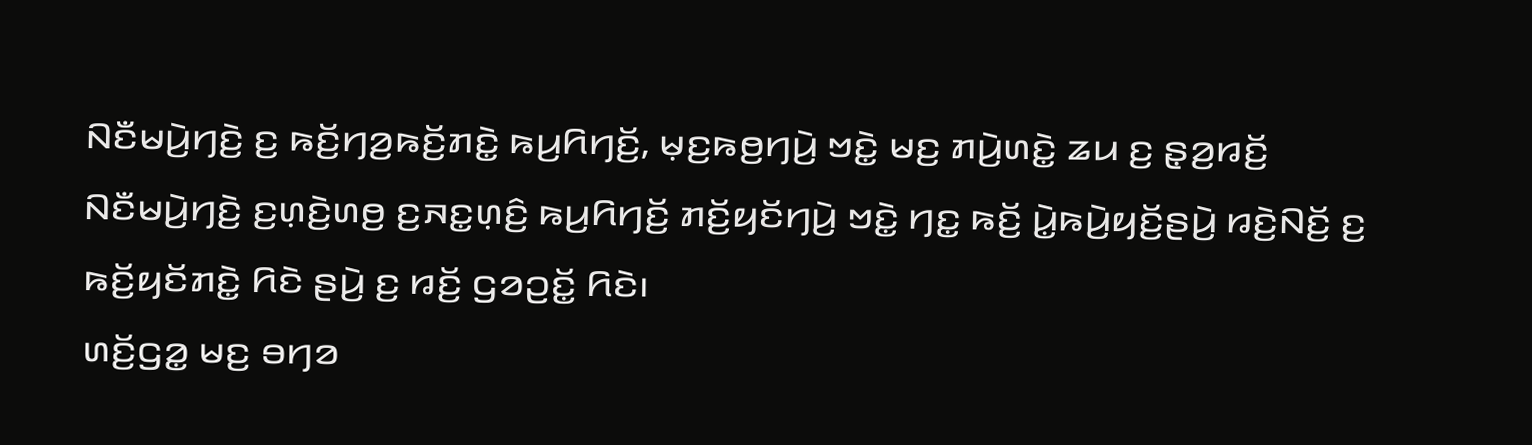ꤡꤢꤪꤗꤣꤧ꤬ꤚꤢꤧ꤬ ꤢ꤬ ꤒꤢꤩ꤬ꤚꤤ꤬ꤒꤢꤩ꤬ꤊꤢꤧ꤭ ꤒꤣ꤬ꤖꤚꤢꤩ꤬, ꤗ꤫ꤢ꤬ꤒꤥ꤬ꤚꤣꤧ꤬ ꤠꤢꤧ꤭ ꤗꤢ꤬ ꤊꤣꤧ꤬ꤛꤢꤧ꤭ ꤘꤣ ꤢ꤬ ꤔ꤫ꤤ꤬ꤙꤢꤩ꤬ ꤡꤢꤪꤗꤣꤧ꤬ꤚꤢꤧ꤬ ꤢ꤬ꤛ꤫ꤢꤧ꤬ꤛꤥ꤬ ꤢ꤬ꤏꤢ꤭ꤛ꤫ꤢꤨ꤬ ꤒꤣ꤬ꤖꤚꤢꤩ꤬ ꤊꤢꤩ꤬ꤟꤢꤩꤚꤣꤧ꤬ ꤠꤢꤧ꤭ ꤚꤢ꤭ ꤒꤢꤩ꤬ ꤣꤧ꤭ꤒꤣꤧ꤬ꤟꤢꤩ꤬ꤔꤣꤧ꤬ ꤙꤢꤧ꤬ꤡꤢꤩ꤬ ꤢ꤬ ꤒꤢꤩ꤬ꤟꤢꤩꤊꤢꤧ꤭ ꤖꤢꤧ ꤔꤣꤧ꤬ ꤢ꤬ ꤙꤢꤩ꤬ ꤞꤤꤑꤢꤩ꤭ ꤖꤢꤧ꤯
ꤛꤢꤩ꤬ꤞꤤ꤭ ꤗꤢ꤬ ꤋꤚꤤ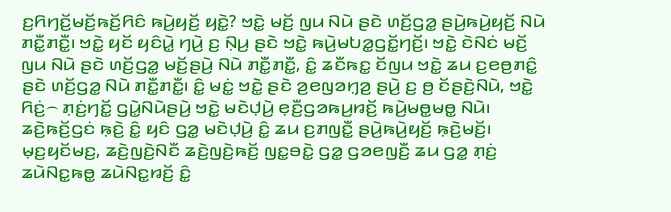ꤢ꤬ꤖꤚꤢꤩ꤬ꤗꤢꤩ꤬ꤒꤢꤩ꤬ꤖꤢꤨ ꤒꤣꤧ꤬ꤟꤢꤩ꤬ ꤟꤢꤧ꤭? ꤠꤢꤧ꤭ ꤗꤢꤩ꤬ ꤜꤣ ꤡꤣꤧ ꤔꤢꤧ ꤛꤢꤩ꤬ꤞꤤ꤭ ꤔꤣꤧ꤬ꤒꤣꤧ꤬ꤟꤢꤩ꤬ ꤡꤣꤧ ꤊꤢꤪ꤭ꤊꤢꤪ꤭꤯ ꤠꤢꤧ꤭ ꤟꤢꤩ ꤟꤢꤨꤣꤧ꤭ ꤚꤣꤧ꤬ ꤢ꤬ ꤡ꤫ꤣ꤬ ꤔꤢꤧ ꤠꤢꤧ꤭ ꤒꤣꤧ꤬ꤗꤝꤤ꤭ꤞꤢꤩ꤭ꤚꤢꤩ꤬꤯ ꤠꤢꤧ꤭ ꤢꤧꤡꤢꤦ ꤗꤢꤩ꤬ ꤜꤣ ꤡꤣꤧ ꤔꤢꤧ ꤛꤢꤩ꤬ꤞꤤ꤭ ꤗꤢꤩ꤬ꤔꤣꤧ꤬ ꤡꤣꤧ ꤊꤢꤪ꤭ꤊꤢꤪ꤭, ꤢꤨ꤭ ꤘꤢꤪꤒꤢ꤭ ꤢꤩꤜꤣ ꤠꤢꤧ꤭ ꤘꤣ ꤢ꤬ꤕꤥ꤬ꤊꤢꤨ꤭ ꤔꤢꤧ ꤛꤢꤩ꤬ꤞꤤ꤭ ꤡꤣꤧ ꤊꤢꤪ꤭ꤊꤢꤪ꤭꤯ ꤢꤨ꤭ ꤗꤢꤦ꤭ ꤠꤢꤧ꤭ ꤔꤢꤧ ꤤ꤬ꤕꤜꤤꤚ꤫ꤤ꤬ ꤔꤣꤧ꤬ ꤢ꤬ ꤥ꤬ ꤢꤩꤔꤢꤧ꤬ꤡꤣꤧ, ꤠꤢꤧ꤭ ꤖꤢꤦ꤬꤮ ꤊ꤫ꤢꤦ꤬ꤚꤢꤩ꤭ ꤞꤣꤧ꤭ꤡꤣꤧꤔꤣꤧ꤬ ꤠꤢꤧ꤭ ꤗꤢꤧꤓ꤫ꤣꤧ꤬ ꤕ꤫ꤢꤪ꤬ꤞꤤꤒꤣ꤬ꤙꤢꤩ꤬ ꤒꤣꤧ꤬ꤗꤥ꤭ꤗꤥ꤭ ꤡꤣꤧ꤯
ꤘꤢꤧ꤬ꤒꤢꤩ꤬ꤞꤢꤦ ꤒ꤫ꤢꤧ꤬ ꤢꤨ꤭ ꤟꤢꤨ ꤞꤤ꤭ ꤗꤢꤧꤓ꤫ꤣꤧ꤬ ꤢꤨ꤭ ꤘꤣ ꤢ꤬ꤊꤜꤢꤪ꤭ ꤔꤣꤧ꤬ꤒꤣꤧ꤬ꤟꤢꤩ꤬ ꤒ꤫ꤢꤧ꤬ꤗꤢꤩ꤬꤯ ꤗ꤫ꤢ꤬ꤟꤢꤩꤗꤢ꤬, ꤘꤢꤧ꤬ꤜꤢꤧ꤬ꤡꤢꤪ ꤘꤢꤧ꤬ꤜꤢꤧ꤬ꤒꤢꤩ꤬ ꤜꤢ꤭ꤋꤢꤧ꤭ ꤞꤤ꤭ ꤞꤤꤕꤜꤢꤪ꤬ ꤘꤣ ꤞꤤ꤭ ꤊ꤫ꤢꤦ꤬ ꤘꤣꤧꤡꤢ꤭ꤒꤥ꤭ ꤘꤣꤧꤡꤢ꤭ꤙꤢꤩ꤬ ꤢꤨ꤭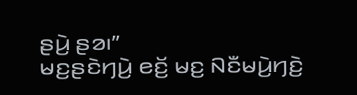ꤔꤣꤧ꤬ ꤔꤤ꤯”
ꤗꤢ꤬ꤔꤢꤧꤚꤣꤧ꤬ ꤕꤢꤩ꤬ ꤗꤢ꤬ ꤡꤢꤪꤗꤣꤧ꤬ꤚꤢꤧ꤬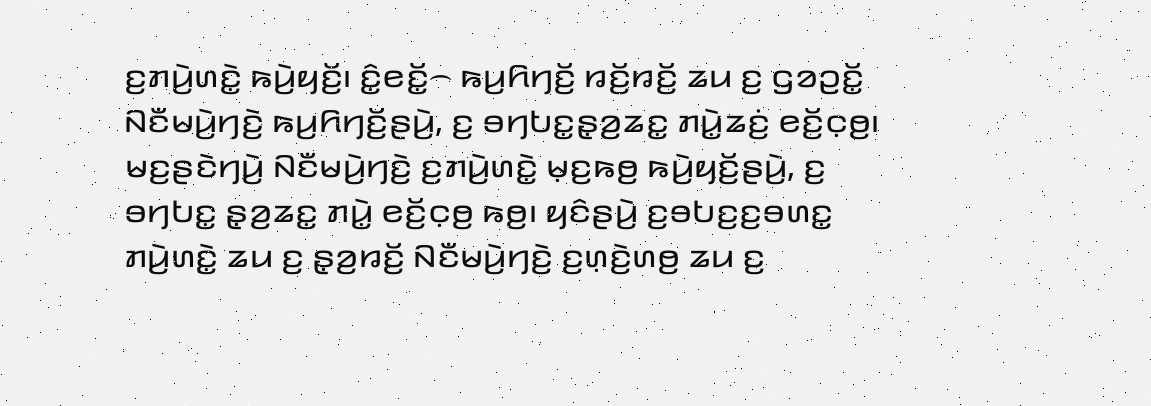ꤢ꤬ꤊꤣꤧ꤬ꤛꤢꤧ꤭ ꤒꤣꤧ꤬ꤟꤢꤩ꤬꤯ ꤢꤨ꤭ꤕꤢꤩ꤭꤮ ꤒꤣ꤬ꤖꤚꤢꤩ꤬ ꤙꤢꤩ꤬ꤙꤢꤩ꤬ ꤘꤣ ꤢ꤬ ꤞꤤꤑꤢꤩ꤭ ꤡꤢꤪꤗꤣꤧ꤬ꤚꤢꤧ꤬ ꤒꤣ꤬ꤖꤚꤢꤩ꤬ꤔꤣꤧ꤬, ꤢ꤬ ꤋꤚꤝꤢ꤭ꤔ꤫ꤤ꤬ꤘꤢ꤭ ꤊꤣꤧ꤭ꤘꤢꤦ꤬ ꤕꤢꤩ꤬ꤍ꤫ꤥ꤬꤯ ꤗꤢ꤬ꤔꤢꤧꤚꤣꤧ꤬ ꤡꤢꤪꤗꤣꤧ꤬ꤚꤢꤧ꤬ ꤢ꤬ꤊꤣꤧ꤬ꤛꤢꤧ꤭ ꤗ꤫ꤢ꤬ꤒꤥ꤬ ꤒꤣꤧ꤬ꤟꤢꤩ꤬ꤔꤣꤧ꤬, ꤢ꤬ ꤋꤚꤝꤢ꤭ ꤔ꤫ꤤ꤬ꤘꤢ꤭ ꤊꤣꤧ꤭ ꤕꤢꤩ꤬ꤍ꤫ꤥ꤬ ꤒꤥ꤬꤯ ꤟꤢꤨꤔꤣꤧ꤬ ꤢ꤬ꤋꤝꤢ꤬ꤢ꤬ꤋꤛꤢ꤭ ꤊꤣꤧ꤬ꤛꤢꤧ꤭ ꤘꤣ ꤢ꤬ ꤔ꤫ꤤ꤬ꤙꤢꤩ꤬ ꤡꤢꤪꤗꤣꤧ꤬ꤚꤢꤧ꤬ ꤢ꤬ꤛ꤫ꤢꤧ꤬ꤛꤥ꤬ ꤘꤣ ꤢ꤬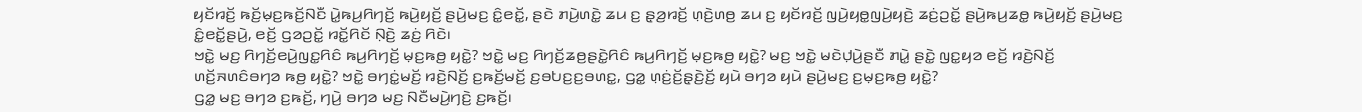ꤟꤢꤩꤙꤢꤩ꤬ ꤒꤢꤩ꤬ꤗ꤫ꤢ꤬ꤒꤢꤩ꤬ꤡꤢꤪ ꤣꤧ꤭ꤒꤣ꤬ꤖꤚꤢꤩ꤬ ꤒꤣꤧ꤬ꤟꤢꤩ꤬ ꤔꤣꤧ꤬ꤗꤢ꤬ ꤢꤨ꤭ꤕꤢꤩ꤭, ꤔꤢꤧ ꤊꤣꤧ꤬ꤛꤢꤧ꤭ ꤘꤣ ꤢ꤬ ꤔ꤫ꤤ꤬ꤙꤢꤩ꤬ ꤛ꤫ꤢꤧ꤬ꤛꤥ꤬ ꤘꤣ ꤢ꤬ ꤟꤢꤩꤙꤢꤩ꤬ ꤜꤣꤧ꤬ꤟꤥ꤭ꤜꤣꤧ꤬ꤟꤢꤧ꤬ ꤘꤢꤦ꤬ꤑꤢꤩ꤭ ꤔꤣꤧ꤬ꤒꤣ꤬ꤘꤥ꤭ ꤒꤣꤧ꤬ꤟꤢꤩ꤬ ꤔꤣꤧ꤬ꤗꤢ꤬ ꤢꤨ꤭ꤕꤢꤩ꤭ꤔꤣꤧ꤬, ꤕꤢꤩ꤬ ꤞꤤꤑꤢꤩ꤭ ꤙꤢꤩ꤭ꤖꤢꤩ ꤡ꤫ꤢꤧ꤬ ꤘꤢꤦ꤬ ꤖꤢꤧ꤯
ꤠꤢꤧ꤭ ꤗꤢ꤬ ꤖꤚꤢꤩ꤬ꤕꤣꤧ꤬ꤜꤢ꤭ꤖꤢꤨ ꤒꤣ꤬ꤖꤚꤢꤩ꤬ ꤗ꤫ꤢ꤬ꤒꤥ꤬ ꤟꤢꤧ꤭? ꤠꤢꤧ꤭ ꤗꤢ꤬ ꤖꤚꤢꤩ꤬ꤘꤥ꤬ꤔꤢꤧ꤭ꤖꤢꤨ ꤒꤣ꤬ꤖꤚꤢꤩ꤬ ꤗ꤫ꤢ꤬ꤒꤥ꤬ ꤟꤢꤧ꤭? ꤗꤢ꤬ ꤠꤢꤧ꤭ ꤗꤢꤧꤓ꤫ꤣꤧ꤬ꤔꤢꤪ ꤊꤣꤧ꤭ ꤔꤢꤧ꤭ ꤜꤢ꤭ꤟꤤ ꤕꤢꤩ꤬ ꤙꤢꤧ꤬ꤡꤢꤩ꤬ ꤛꤢꤩ꤬ꤏꤛꤢꤨꤋꤚꤤ ꤒꤥ꤬ ꤟꤢꤧ꤭? ꤠꤢꤧ꤭ ꤋꤚꤢꤦ꤭ꤗꤢꤩ꤬ ꤙꤢꤧ꤬ꤡꤢꤩ꤬ ꤢ꤬ꤒꤢꤩ꤬ꤗꤢꤩ꤬ ꤢ꤬ꤋꤝꤢ꤬ꤢ꤬ꤋꤛꤢ꤭, ꤞꤤ꤭ ꤛ꤫ꤢꤦ꤬ꤢꤩ꤬ꤔ꤫ꤢꤧ꤬ꤢꤩ꤬ ꤟꤣꤧ ꤋꤚꤤ ꤟꤣꤧ ꤔꤣꤧ꤬ꤗꤢ꤬ ꤢ꤬ꤗ꤫ꤢ꤬ꤒꤥ꤬ ꤟꤢꤧ꤭?
ꤞꤤ꤭ ꤗꤢ꤬ ꤋꤚꤤ ꤢ꤬ꤒꤢꤩ꤬, ꤚꤣꤧ꤬ ꤋꤚꤤ ꤗꤢ꤬ ꤡꤢꤪꤗꤣꤧ꤬ꤚꤢꤧ꤬ ꤢ꤬ꤒꤢꤩ꤬꤯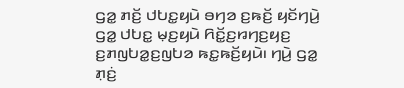ꤞꤤ꤭ ꤊꤢꤩ꤬ ꤓꤝꤢ꤭ꤟꤣꤧ ꤋꤚꤤ ꤢ꤬ꤒꤢꤩ꤬ ꤟꤢꤩꤚꤣꤧ꤬ ꤞꤤ꤭ ꤓꤝꤢ꤭ ꤗ꤫ꤢ꤬ꤟꤣꤧ ꤖꤢꤩ꤭ꤢ꤬ꤙꤚꤢ꤬ꤟꤢ꤬ ꤢ꤬ꤊꤜꤝꤤ꤭ꤢ꤬ꤜꤝꤤ ꤒꤢ꤭ꤒꤢꤩ꤬ꤟꤣꤧ꤯ ꤚꤣꤧ꤬ ꤞꤤ꤭ ꤊ꤫ꤢꤦ꤬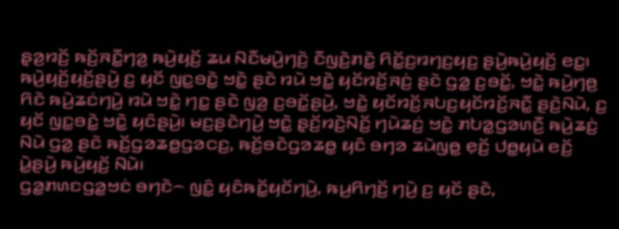ꤔ꤫ꤤ꤬ꤙꤢꤩ꤬ ꤒꤢꤩ꤬ꤏꤢꤪ꤭ꤚꤤ꤬ ꤒꤣꤧ꤬ꤟꤢꤩ꤬ ꤘꤣ ꤡꤢꤪꤗꤣꤧ꤬ꤚꤢꤧ꤬ ꤢꤪꤜꤢꤧ꤬ꤊꤢꤧ꤭ ꤖꤢꤩ꤭ꤢ꤬ꤙꤚꤢ꤬ꤟꤢ꤬ ꤔꤣꤧ꤬ꤒꤣꤧ꤬ꤟꤢꤩ꤬ ꤕꤢ꤭꤯
ꤒꤣꤧ꤬ꤟꤢꤩ꤬ꤟꤢꤩ꤬ꤔꤣꤧ꤬ ꤢ꤬ ꤟꤢꤩ ꤜꤢ꤭ꤋꤢꤧ꤭ ꤠꤢꤧ꤭ ꤔꤢꤧ ꤙꤣꤧ ꤠꤢꤧ꤭ ꤟꤢꤩꤙꤢꤩ꤬ꤏꤢꤦ꤬ ꤔꤢꤧ ꤞꤤ꤭ ꤢ꤬ꤋꤢꤩ꤭, ꤠꤢꤧ꤭ ꤒꤣꤧ꤬ꤚꤥ꤬ ꤖꤢꤧ ꤒꤣꤧ꤬ꤘꤢꤦꤚꤣꤧ꤬ ꤙꤣꤧ ꤠꤢꤧ꤭ ꤚꤢ꤭ ꤔꤢꤧ ꤜꤤ꤬ ꤢ꤬ꤋꤢꤩ꤭ꤔꤣꤧ꤬, ꤠꤢꤧ꤭ ꤟꤢꤩꤙꤢꤩ꤬ꤏꤝꤢ꤬ꤟꤢꤩꤙꤢꤩ꤬ꤏꤢꤪ꤭ ꤔꤢꤧ꤬ꤡꤣꤧ, ꤢ꤬ ꤟꤢꤩ ꤜꤢ꤭ꤋꤢꤧ꤭ ꤠꤢꤧ꤭ ꤟꤢꤨꤔꤣꤧ꤬꤯ ꤗꤢ꤬ꤔꤢꤧꤚꤣꤧ꤬ ꤠꤢꤧ꤭ ꤔ꤫ꤢꤩ꤬ꤙꤢꤧ꤬ꤡꤢꤩ꤬ ꤚꤣꤧꤘꤢꤦ꤬ ꤠꤢꤧ꤭ ꤊꤝꤤ꤭ꤞꤤꤛꤢꤪ꤬ ꤒꤣꤧ꤬ꤘꤢꤦ꤬ ꤡꤣꤧ ꤞꤤ꤭ ꤔꤢꤧ ꤒꤢꤩ꤬ꤞꤤꤘꤥ꤭ꤞꤤꤍꤢ꤬, ꤒꤢꤩ꤬ꤋꤢꤧꤞꤤꤘꤥ꤭ ꤟꤢꤨ ꤋꤚꤤ ꤘꤣꤧꤜꤥ꤭ ꤕ꤫ꤢꤩ꤬ ꤓꤥ꤭ꤟꤣꤧ ꤕꤢꤩ꤬ ꤣꤧ꤭ꤔꤣꤧ꤬ ꤒꤣꤧ꤬ꤟꤢꤩ꤬ ꤡꤣꤧ꤯
ꤞꤤ꤭ꤊꤛꤢꤞꤤ꤭ꤠꤢꤦ ꤋꤚꤢꤧ꤮ ꤜꤢꤨ꤭ ꤟꤢꤨꤒꤢꤩ꤭ꤟꤢꤩꤚꤣꤧ꤬, ꤒꤣ꤬ꤖꤚꤢꤩ꤬ ꤚꤣꤧ꤬ ꤢ꤬ ꤟꤢꤩ ꤔꤢꤧ,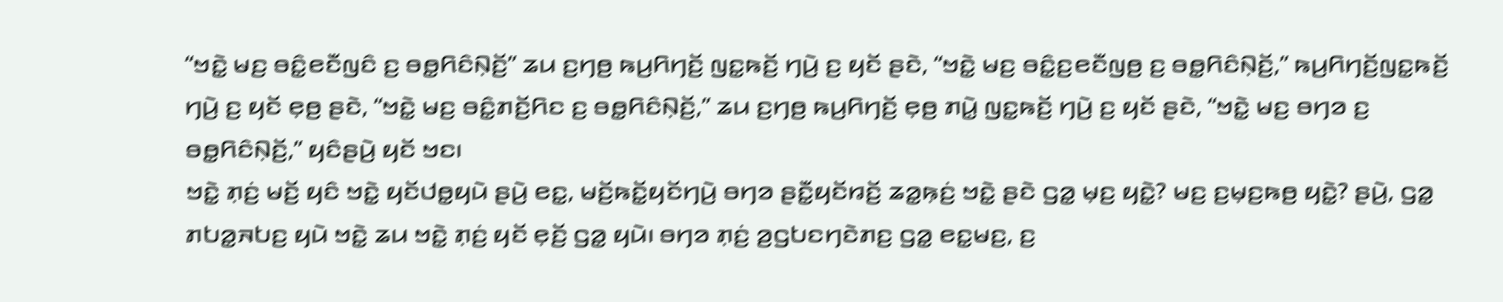“ꤠꤢꤧ꤭ ꤗꤢ꤬ ꤋꤢꤨ꤭ꤕꤢꤪꤜꤢꤨ ꤢ꤬ ꤋꤥ꤭ꤖꤢꤨꤡ꤫ꤢꤩ꤬” ꤘꤣ ꤢ꤬ꤚꤥ꤬ ꤒꤣ꤬ꤖꤚꤢꤩ꤬ ꤜꤢ꤭ꤒꤢꤩ꤬ ꤚꤣꤧ꤬ ꤢ꤬ ꤟꤢꤩ ꤔꤢꤧ, “ꤠꤢꤧ꤭ ꤗꤢ꤬ ꤋꤢꤨ꤭ꤢ꤬ꤕꤢꤪꤜꤥ꤬ ꤢ꤬ ꤋꤥ꤭ꤖꤢꤨꤡ꤫ꤢꤩ꤬,” ꤒꤣ꤬ꤖꤚꤢꤩ꤬ꤜꤢ꤭ꤒꤢꤩ꤬ ꤚꤣꤧ꤬ ꤢ꤬ ꤟꤢꤩ ꤕ꤫ꤥ꤬ ꤔꤢꤧ, “ꤠꤢꤧ꤭ ꤗꤢ꤬ ꤋꤢꤨ꤭ꤊꤢꤩ꤬ꤖꤢ ꤢ꤬ ꤋꤥ꤭ꤖꤢꤨꤡ꤫ꤢꤩ꤬,” ꤘꤣ ꤢ꤬ꤚꤥ꤬ ꤒꤣ꤬ꤖꤚꤢꤩ꤬ ꤕ꤫ꤥ꤬ ꤊꤣꤧ꤭ ꤜꤢ꤭ꤒꤢꤩ꤬ ꤚꤣꤧ꤬ ꤢ꤬ ꤟꤢꤩ ꤔꤢꤧ, “ꤠꤢꤧ꤭ ꤗꤢ꤬ ꤋꤚꤤ ꤢ꤬ ꤋꤥ꤭ꤖꤢꤨꤡ꤫ꤢꤩ꤬,” ꤟꤢꤨꤔꤣꤧ꤬ ꤟꤢꤩ ꤠꤢ꤯
ꤠꤢꤧ꤭ ꤊ꤫ꤢꤦ꤬ ꤗꤢꤩ꤬ ꤟꤢꤨ ꤠꤢꤧ꤭ ꤟꤢꤩꤓꤥ꤭ꤟꤣꤧ ꤔꤣꤧ꤬ ꤕꤢ꤭, ꤗꤢꤩ꤬ꤒꤢꤩ꤭ꤟꤢꤩꤚꤣꤧ꤬ ꤋꤚꤤ ꤔꤢꤪ꤭ꤟꤢꤩꤙꤢꤩ꤬ ꤘꤤ꤭ꤒ꤫ꤢꤦ꤬ ꤠꤢꤧ꤭ ꤔꤢꤧ ꤞꤤ꤭ ꤗ꤫ꤢ꤬ ꤟꤢꤧ꤭? ꤗꤢ꤬ ꤢ꤬ꤗ꤫ꤢ꤬ꤒꤥ꤬ ꤟꤢꤧ꤭? ꤔꤣꤧ꤬, ꤞꤤ꤭ ꤊꤝꤤ꤭ꤏꤝꤢ꤬ ꤟꤣꤧ ꤠꤢꤧ꤭ ꤘꤣ ꤠꤢꤧ꤭ ꤊ꤫ꤢꤦ꤬ ꤟꤢꤩ ꤕ꤫ꤢꤩ꤬ ꤞꤤ꤭ ꤟꤣꤧ꤯ ꤋꤚꤤ ꤊ꤫ꤢꤦ꤬ ꤤ꤬ꤞꤝꤢꤚꤢꤧꤊꤢ꤬ ꤞꤤ꤭ ꤕꤢ꤭ꤗꤢ꤬, ꤢ꤬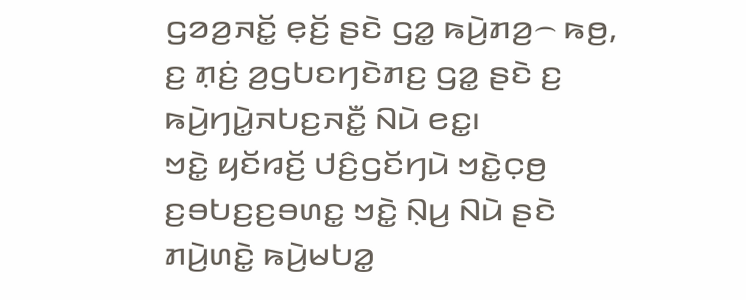ꤞꤤꤤ꤬ꤏꤢꤩ꤭ ꤕ꤫ꤢꤩ꤬ ꤔꤢꤧ ꤞꤤ꤭ ꤒꤣꤧ꤬ꤊꤤ꤬꤮ ꤒꤥ꤬, ꤢ꤬ ꤊ꤫ꤢꤦ꤬ ꤤ꤬ꤞꤝꤢꤚꤢꤧꤊꤢ꤬ ꤞꤤ꤭ ꤔꤢꤧ ꤢ꤬ ꤒꤣꤧ꤬ꤚꤣꤧ꤭ꤏꤝꤢ꤬ꤏꤢꤪ꤭ ꤡꤣꤧ ꤕꤢ꤭꤯
ꤠꤢꤧ꤭ ꤟꤢꤩꤙꤢꤩ꤬ ꤓꤢꤨ꤬ꤞꤢꤩꤚꤣꤧ ꤠꤢꤧ꤭ꤍ꤫ꤥ꤬ ꤢ꤬ꤋꤝꤢ꤬ꤢ꤬ꤋꤛꤢ꤭ ꤠꤢꤧ꤭ ꤡ꤫ꤣ꤬ ꤡꤣꤧ ꤔꤢꤧ ꤊꤣꤧ꤬ꤛꤢꤧ꤭ ꤒꤣꤧ꤬ꤗꤝꤤ꤭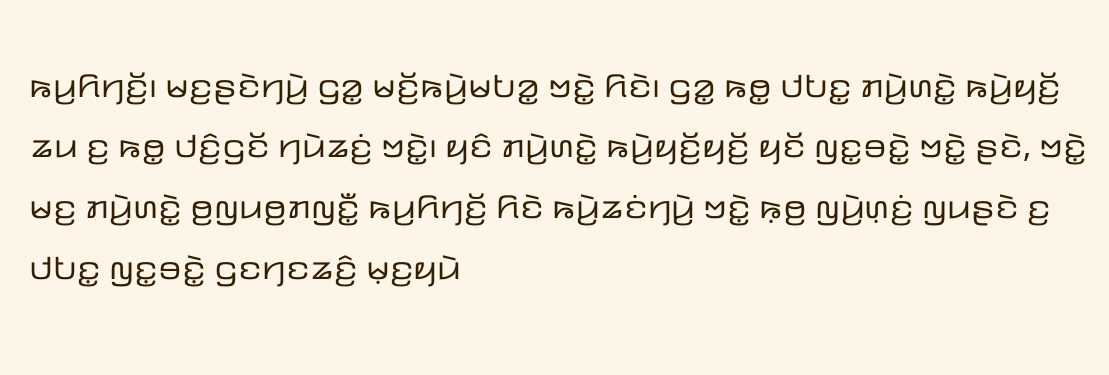ꤒꤣ꤬ꤖꤚꤢꤩ꤬꤯ ꤗꤢ꤬ꤔꤢꤧꤚꤣꤧ꤬ ꤞꤤ꤭ ꤗꤢꤩ꤬ꤒꤣꤧ꤬ꤗꤝꤤ꤭ ꤠꤢꤧ꤭ ꤖꤢꤧ꤯ ꤞꤤ꤭ ꤒꤥ꤭ ꤓꤝꤢ꤭ ꤊꤣꤧ꤬ꤛꤢꤧ꤭ ꤒꤣꤧ꤬ꤟꤢꤩ꤬ ꤘꤣ ꤢ꤬ ꤒꤥ꤭ ꤓꤢꤨ꤬ꤞꤢꤩ ꤚꤣꤧꤘꤢꤦ꤬ ꤠꤢꤧ꤭꤯ ꤟꤢꤨ ꤊꤣꤧ꤬ꤛꤢꤧ꤭ ꤒꤣꤧ꤬ꤟꤢꤩ꤬ꤟꤢꤩ꤬ ꤟꤢꤩ ꤜꤢ꤭ꤋꤢꤧ꤭ ꤠꤢꤧ꤭ ꤔꤢꤧ, ꤠꤢꤧ꤭ ꤗꤢ꤬ ꤊꤣꤧ꤬ꤛꤢꤧ꤭ ꤥ꤬ꤜꤣꤥ꤬ꤊꤜꤢꤪ꤭ ꤒꤣ꤬ꤖꤚꤢꤩ꤬ ꤖꤢꤧ ꤒꤣꤧ꤬ꤘꤢꤦꤚꤣꤧ꤬ ꤠꤢꤧ꤭ ꤒ꤫ꤥ꤬ ꤜꤣꤧ꤬ꤛ꤫ꤢꤦ꤬ ꤜꤣꤔꤢꤧ ꤢ꤬ ꤓꤝꤢ꤭ ꤜꤢ꤭ꤋꤢꤧ꤭ ꤞꤢꤚꤢꤘꤢꤨ꤬ ꤗ꤫ꤢ꤬ꤟꤣꤧ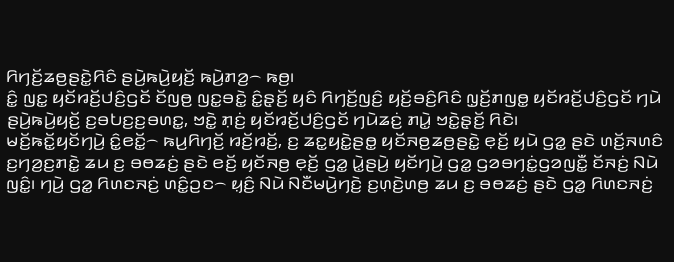ꤖꤚꤢꤩ꤬ꤘꤥ꤬ꤔꤢꤧ꤭ꤖꤢꤨ ꤔꤣꤧ꤬ꤒꤣꤧ꤬ꤟꤢꤩ꤬ ꤒꤣꤧ꤬ꤊꤤ꤬꤮ ꤒꤥ꤬꤯
ꤢꤨ꤭ ꤜꤢ꤭ ꤟꤢꤩꤙꤢꤩ꤬ꤓꤢꤨ꤬ꤞꤢꤩ ꤢꤩꤜꤥ꤬ ꤜꤢ꤭ꤋꤢꤧ꤭ ꤢꤨ꤭ꤔ꤫ꤢꤩ꤬ ꤟꤢꤨ ꤖꤚꤢꤩ꤬ꤜꤢꤨ꤬ ꤟꤢꤩ꤬ꤋꤢꤨ꤬ꤖꤢꤨ ꤜ꤫ꤢꤩ꤬ꤊꤜꤥ꤭ ꤟꤢꤩꤙꤢꤩ꤬ꤓꤢꤨ꤬ꤞꤢꤩ ꤚꤣꤧ ꤔꤣꤧ꤬ꤒꤣꤧ꤬ꤟꤢꤩ꤬ ꤢ꤬ꤋꤝꤢ꤬ꤢ꤬ꤋꤛꤢ꤭, ꤠꤢꤧ꤭ ꤊ꤫ꤢꤦ꤬ ꤟꤢꤩꤙꤢꤩ꤬ꤓꤢꤨ꤬ꤞꤢꤩ ꤚꤣꤧꤘꤢꤦ꤬ ꤊꤣꤧ꤭ ꤠꤢꤧ꤭ꤔ꤫ꤢꤩ꤬ ꤖꤢꤧ꤯
ꤗꤢꤩ꤬ꤒꤢꤩ꤭ꤟꤢꤩꤚꤣꤧ꤬ ꤢꤨ꤭ꤕꤢꤩ꤭꤮ ꤒꤣ꤬ꤖꤚꤢꤩ꤬ ꤙꤢꤩ꤬ꤙꤢꤩ꤬, ꤢ꤬ ꤘꤢ꤭ꤟꤢꤧ꤭ꤔꤥ꤭ ꤟꤢꤩꤏꤥ꤬ꤘꤥ꤬ꤔꤢꤧ꤭ ꤕ꤫ꤢꤩ꤬ ꤟꤣꤧ ꤞꤤ꤭ ꤔꤢꤧ ꤛꤢꤩ꤬ꤏꤛꤢꤨ ꤢ꤬ꤚꤤ꤬ꤢ꤬ꤊꤢꤧ꤭ ꤘꤣ ꤢ꤬ ꤋꤥꤘꤢꤦ꤬ ꤔꤢꤧ ꤕꤢꤩ꤬ ꤟꤢꤩꤏꤥ꤬ ꤕ꤫ꤢꤩ꤬ ꤞꤤ꤭ ꤣꤧ꤭ꤔꤣꤧ꤬ ꤟꤢꤩꤚꤣꤧ꤬ ꤞꤤ꤭ ꤞꤤꤋꤚꤢꤦ꤭ꤞꤤꤜꤢꤪ꤭ ꤢꤩꤏꤢꤦ꤬ ꤡꤣꤧ ꤜꤢꤨ꤭꤯ ꤚꤣꤧ꤬ ꤞꤤ꤭ ꤖꤛꤢꤏꤢꤦ꤬ ꤛꤢꤨ꤭ꤑꤢ꤮ ꤟ꤫ꤢꤨ꤬ ꤡꤣꤧ ꤡꤢꤪꤗꤣꤧ꤬ꤚꤢꤧ꤬ ꤢ꤬ꤛ꤫ꤢꤧ꤬ꤛꤥ꤬ ꤘꤣ ꤢ꤬ ꤋꤥꤘꤢꤦ꤬ ꤔꤢꤧ ꤞꤤ꤭ ꤖꤛꤢꤏꤢꤦ꤬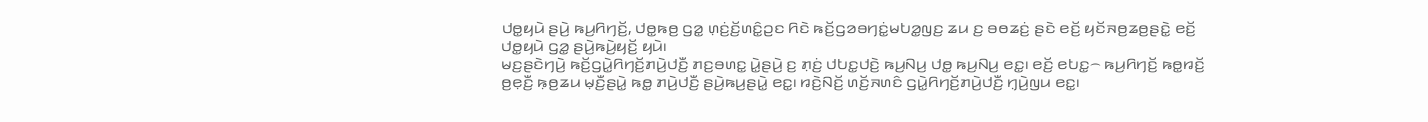ꤓꤥ꤭ꤟꤣꤧ ꤔꤣꤧ꤬ ꤒꤣ꤬ꤖꤚꤢꤩ꤬, ꤓꤥ꤭ꤒꤥ꤬ ꤞꤤ꤭ ꤛ꤫ꤢꤦ꤬ꤢꤩ꤬ꤛꤢꤨ꤭ꤑꤢ ꤖꤢꤧ ꤒꤢꤩ꤬ꤞꤤꤋꤚꤢꤦ꤭ꤗꤝꤤ꤭ꤜꤢ꤬ ꤘꤣ ꤢ꤬ ꤋꤥꤘꤢꤦ꤬ ꤔꤢꤧ ꤕꤢꤩ꤬ ꤟꤢꤩꤏꤥ꤬ꤘꤥ꤬ꤔꤢꤧ꤭ ꤕꤢꤩ꤬ ꤓꤥ꤭ꤟꤣꤧ ꤞꤤ꤭ ꤔꤣꤧ꤬ꤒꤣꤧ꤬ꤟꤢꤩ꤬ ꤟꤣꤧ꤯
ꤗꤢ꤬ꤔꤢꤧꤚꤣꤧ꤬ ꤒꤢꤩ꤬ꤞꤣꤧ꤭ꤖꤚꤢꤩ꤬ꤊꤣꤧ꤬ꤓꤢꤪ꤬ ꤊꤢ꤬ꤋꤛꤢ꤭ ꤣꤧ꤭ꤔꤣꤧ꤬ ꤢ꤬ ꤊ꤫ꤢꤦ꤬ ꤓꤝꤢ꤭ꤓꤢꤧ꤬ ꤒꤣ꤬ꤡꤣ꤬ ꤓꤥ꤭ ꤒꤣ꤬ꤡꤣ꤬ ꤕꤢ꤭꤯ ꤕꤢꤩ꤬ ꤕꤝꤢ꤭꤮ ꤒꤣ꤬ꤖꤚꤢꤩ꤬ ꤒꤥ꤭ꤙꤢꤩ꤬ ꤥ꤬ꤕ꤫ꤢꤪ꤬ ꤒ꤫ꤥ꤬ꤘꤣ ꤗ꤫ꤢꤪ꤬ꤔꤣꤧ꤭ ꤒꤥ꤭ ꤊꤣꤧ꤬ꤓꤢꤪ꤬ ꤔꤣꤧ꤬ꤒꤣ꤬ꤔꤣꤧ꤭ ꤕꤢ꤭꤯ ꤙꤢꤧ꤬ꤡꤢꤩ꤬ ꤛꤢꤩ꤬ꤏꤛꤢꤨ ꤞꤣꤧ꤭ꤖꤚꤢꤩ꤬ꤊꤣꤧ꤬ꤓꤢꤪ꤬ ꤚ꤫ꤣꤧ꤬ꤜꤣ ꤕꤢ꤭꤯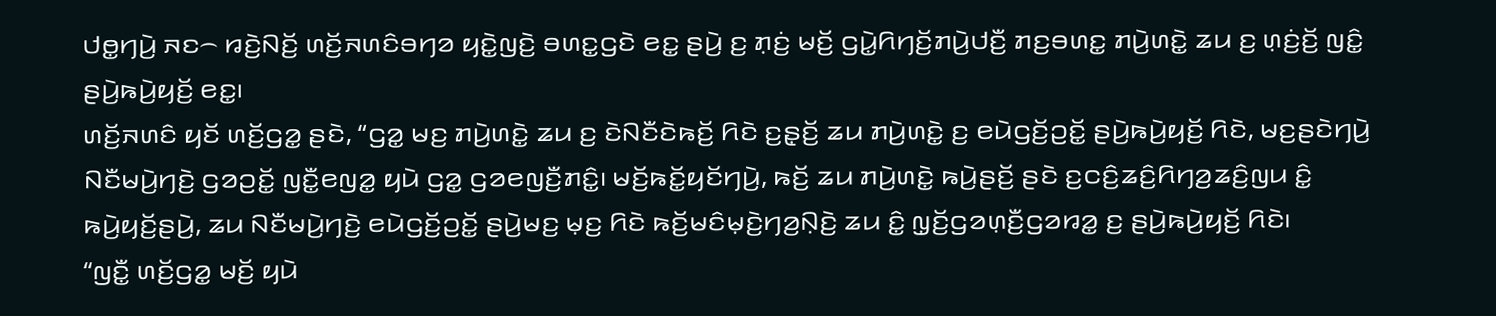ꤓꤥ꤭ꤚꤣꤧ꤬ ꤏꤢ꤮ ꤙꤢꤧ꤬ꤡꤢꤩ꤬ ꤛꤢꤩ꤬ꤏꤛꤢꤨꤋꤚꤤ ꤟꤢꤧ꤭ꤜꤢꤧ꤬ ꤋꤛꤢ꤭ꤞꤢꤧ ꤕꤢ꤭ ꤔꤣꤧ꤬ ꤢ꤬ ꤊ꤫ꤢꤦ꤬ ꤗꤢꤩ꤬ ꤞꤣꤧ꤭ꤖꤚꤢꤩ꤬ꤊꤣꤧ꤬ꤓꤢꤪ꤬ ꤊꤢ꤬ꤋꤛꤢ꤭ ꤊꤣꤧ꤬ꤛꤢꤧ꤭ ꤘꤣ ꤢ꤬ ꤛ꤫ꤢꤦ꤬ꤢꤩ꤬ ꤜꤢꤨ꤭ ꤔꤣꤧ꤬ꤒꤣꤧ꤬ꤟꤢꤩ꤬ ꤕꤢ꤭꤯
ꤛꤢꤩ꤬ꤏꤛꤢꤨ ꤟꤢꤩ ꤛꤢꤩ꤬ꤞꤤ꤭ ꤔꤢꤧ, “ꤞꤤ꤭ ꤗꤢ꤬ ꤊꤣꤧ꤬ꤛꤢꤧ꤭ ꤘꤣ ꤢ꤬ ꤢꤧꤡꤢꤪꤢꤧꤒꤢꤩ꤬ ꤖꤢꤧ ꤢ꤬ꤔ꤫ꤢꤩ꤬ ꤘꤣ ꤊꤣꤧ꤬ꤛꤢꤧ꤭ ꤢ꤬ ꤕꤣꤧꤞꤢꤩ꤬ꤑꤢꤩ꤭ ꤔꤣꤧ꤬ꤒꤣꤧ꤬ꤟꤢꤩ꤬ ꤖꤢꤧ, ꤗꤢ꤬ꤔꤢꤧꤚꤣꤧ꤬ ꤡꤢꤪꤗꤣꤧ꤬ꤚꤢꤧ꤬ ꤞꤤꤑꤢꤩ꤭ ꤜꤢꤪ꤭ꤕꤜꤤ꤭ ꤟꤣꤧ ꤞꤤ꤭ ꤞꤤꤕꤜꤢꤪ꤬ꤊꤢꤨ꤭꤯ ꤗꤢꤩ꤬ꤒꤢꤩ꤭ꤟꤢꤩꤚꤣꤧ꤬, ꤒꤢꤩ꤬ ꤘꤣ ꤊꤣꤧ꤬ꤛꤢꤧ꤭ ꤒꤣꤧ꤬ꤔꤢꤩ꤬ ꤔꤢꤧ ꤢ꤬ꤍꤢꤨ꤬ꤘꤢꤨ꤬ꤖꤚꤤ꤬ꤘꤢꤨ꤬ꤜꤣ ꤢꤨ꤭ ꤒꤣꤧ꤬ꤟꤢꤩ꤬ꤔꤣꤧ꤬, ꤘꤣ ꤡꤢꤪꤗꤣꤧ꤬ꤚꤢꤧ꤬ ꤕꤣꤧꤞꤢꤩ꤬ꤑꤢꤩ꤭ ꤔꤣꤧ꤬ꤗꤢ꤬ ꤗ꤫ꤢ꤬ ꤖꤢꤧ ꤒꤢꤩ꤬ꤗꤢꤨꤗ꤫ꤢꤧ꤬ꤚꤤ꤬ꤡ꤫ꤢꤧ꤬ ꤘꤣ ꤢꤨ꤭ ꤜ꤫ꤢꤩ꤬ꤞꤤꤛ꤫ꤢꤪ꤬ꤞꤤꤙꤤ꤭ ꤢ꤬ ꤔꤣꤧ꤬ꤒꤣꤧ꤬ꤟꤢꤩ꤬ ꤖꤢꤧ꤯
“ꤜꤢꤪ꤭ ꤛꤢꤩ꤬ꤞꤤ꤭ ꤗꤢꤩ꤬ ꤟꤣꤧ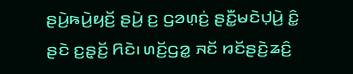ꤔꤣꤧ꤬ꤒꤣꤧ꤬ꤟꤢꤩ꤬ ꤔꤣꤧ꤬ ꤢ꤬ ꤞꤤꤛ꤫ꤢꤦ꤬ ꤔꤢꤪ꤭ꤗꤢꤧꤓ꤫ꤣꤧ꤬ ꤢꤨ꤭ ꤔꤢꤧ ꤢ꤬ꤔ꤫ꤢꤩ꤬ ꤖꤢꤧ꤯ ꤛꤢꤩ꤬ꤞꤤ꤭ ꤏꤢꤩ ꤙꤢꤩꤔꤢꤧ꤬ꤘꤢꤨ꤬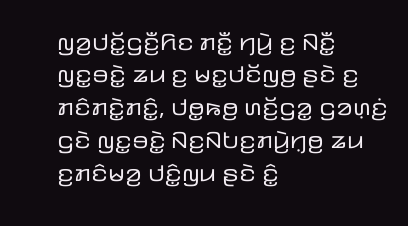ꤜꤤ꤬ꤓꤢꤩ꤭ꤞꤢꤪ꤬ꤖꤢ ꤊꤢꤪ꤭ ꤚꤣꤧ꤬ ꤢ꤬ ꤡꤢꤪ꤭ ꤜꤢ꤭ꤋꤢꤧ꤭ ꤘꤣ ꤢ꤬ ꤗꤢ꤭ꤓꤢꤩꤜꤥ꤬ ꤔꤢꤧ ꤢ꤬ ꤊꤢꤨꤊꤢꤧ꤭ꤊꤢꤨ꤭, ꤓꤥ꤭ꤒꤥ꤬ ꤛꤢꤩ꤬ꤞꤤ꤭ ꤞꤤꤛ꤫ꤢꤦ꤬ ꤞꤢꤧ ꤜꤢ꤭ꤋꤢꤧ꤭ ꤡꤢ꤬ꤡꤝꤢ꤬ꤊꤣꤧ꤬ꤚ꤫ꤥ꤬ ꤘꤣ ꤢ꤬ꤊꤢꤨꤗꤤ꤬ ꤓꤢꤨ꤭ꤜꤣ ꤔꤢꤧ ꤢꤨ꤭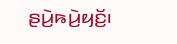ꤔꤣꤧ꤬ꤒꤣꤧ꤬ꤟꤢꤩ꤬꤯